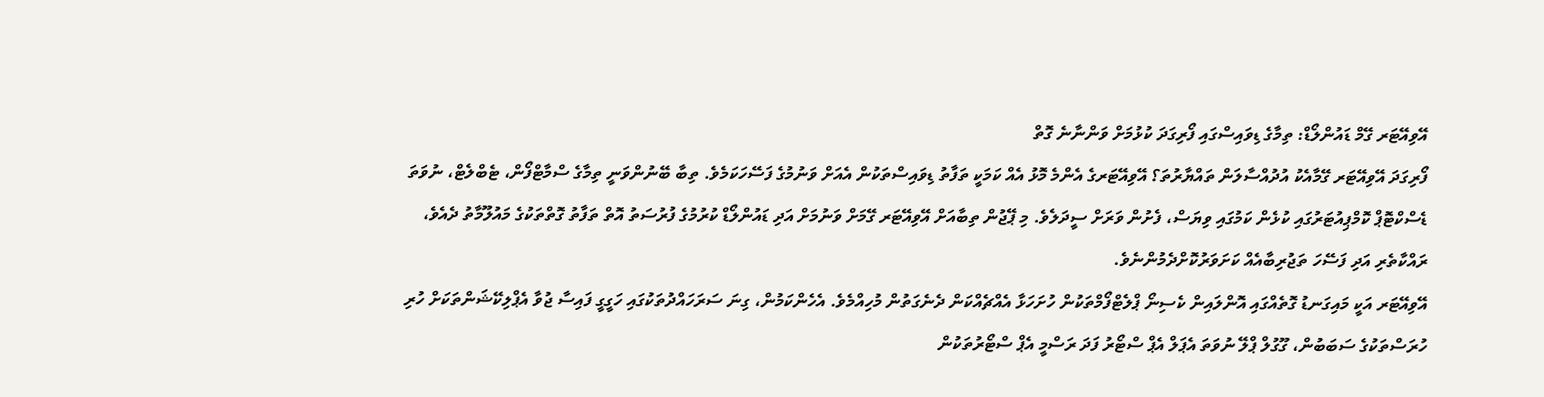އޭވިއޭޓަރ ގޭމް ޑައުންލޯޑް: ތިމާގެ ޑިވައިސްގައި ފޯރިގަދަ ކުޅުމަށް ވަންނާނެ ގޮތް
ފޯރިގަދަ އޭވިއޭޓަރ ގޭމާއެކު އުދުއްސާލަން ތައްޔާރުތަ؟ އޭވިއޭޓަރގެ އެންމެ މޮޅު އެއް ކަމަކީ ތަފާތު ޑިވައިސްތަކުން އެއަށް ވަނުމުގެ ފަސޭހަކަމެވެ. ތިބާ ބޭނުންވަނީ ތިމާގެ ސްމާޓްފޯން، ޓެބްލެޓް، ނުވަތަ ޑެސްކްޓޮޕް ކޮމްޕިއުޓަރުގައި ކުޅެން ކަމުގައި ވިޔަސް، ފެށުން ވަރަށް ސީދަލެވެ. މި ޕޭޖުން ތިބާއަށް އޭވިއޭޓަރ ގޭމަށް ވަނުމަށް އަދި ޑައުންލޯޑް ކުރުމުގެ ފުރުސަތު އޮތް ތަފާތު ގޮތްތަކުގެ މައުލޫމާތު ދެއެވެ، ރައްކާތެރި އަދި ފަސޭހަ ތަޖުރިބާއެއް ކަށަވަރުކޮށްދެމުންނެވެ.
އޭވިއޭޓަރ އަކީ މައިގަނޑު ގޮތެއްގައި އޮންލައިން ކެސިނޯ ޕްލެޓްފޯމްތަކުން ހުށަހަޅާ އެއްޗެއްކަން ދެނެގަތުން މުހިއްމެވެ. އެހެންކަމުން، ގިނަ ސަރަހައްދުތަކުގައި ހަގީގީ ފައިސާ ޖުވާ އެޕްލިކޭޝަންތަކަށް ހުރި ހުރަސްތަކުގެ ސަބަބުން، ގޫގުލް ޕްލޭ ނުވަތަ އެޕަލް އެޕް ސްޓޯރު ފަދަ ރަސްމީ އެޕް ސްޓޯރުތަކުން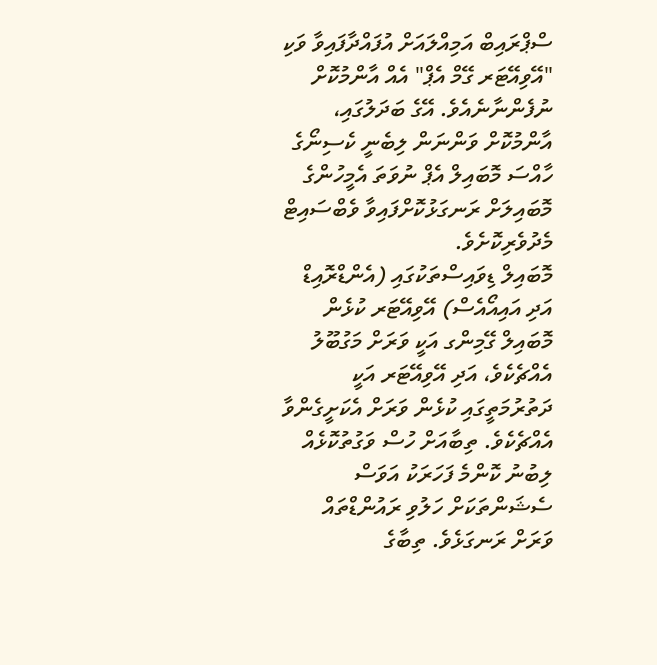ސްޕްރައިބް އަމިއްލައަށް އުފައްދާފައިވާ ވަކި "އޭވިއޭޓަރ ގޭމް އެޕް" އެއް އާންމުކޮށް ނުފެންނާނެއެވެ. އޭގެ ބަދަލުގައި، އާންމުކޮށް ވަންނަން ލިބެނީ ކެސިނޯގެ ހާއްސަ މޮބައިލް އެޕް ނުވަތަ އެމީހުންގެ މޮބައިލަށް ރަނގަޅުކޮށްފައިވާ ވެބްސައިޓް މެދުވެރިކޮށެވެ.
މޮބައިލް ޑިވައިސްތަކުގައި (އެންޑްރޮއިޑް އަދި އައިއޯއެސް) އޭވިއޭޓަރ ކުޅެން
މޮބައިލް ގޭމިންގ އަކީ ވަރަށް މަގުބޫލު އެއްޗެކެވެ، އަދި އޭވިއޭޓަރ އަކީ ދަތުރުމަތީގައި ކުޅެން ވަރަށް އެކަށީގެންވާ އެއްޗެކެވެ. ތިބާއަށް ހުސް ވަގުތުކޮޅެއް ލިބުނު ކޮންމެ ފަހަރަކު އަވަސް ސެޝަންތަކަށް ހަލުވި ރައުންޑްތައް ވަރަށް ރަނގަޅެވެ. ތިބާގެ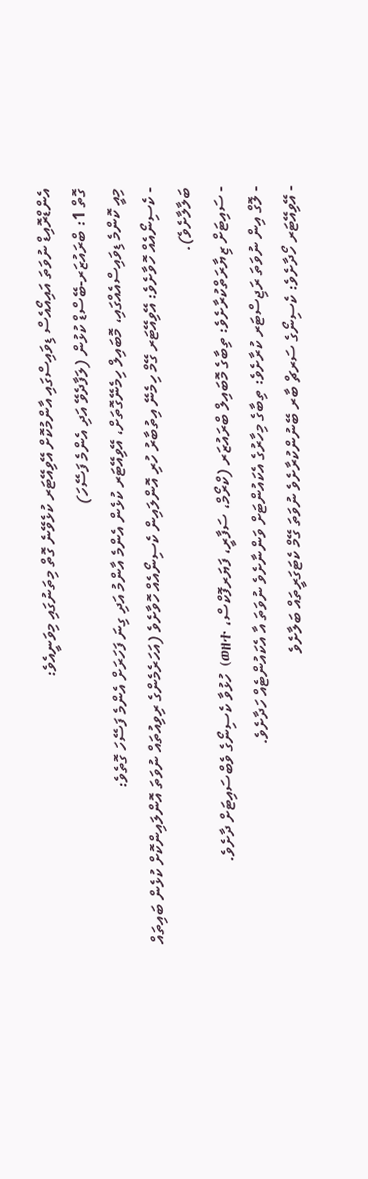އެންޑްރޮއިޑް ނުވަތަ އައިއޯއެސް ޑިވައިސްގައި އާންމުކޮށް އޭވިއޭޓަރ ކުޅެވޭނެ ގޮތް މިތަނުގައި މިވަނީއެވެ:
ގޮތް 1: ބްރައުޒަރ-ބޭސްޑް ކުޅުން (ލަފާދެވޭ އަދި އެންމެ ފަސޭހަ)
މިއީ ކޮންމެ ޑިވައިސްއެއްގައި، މޮބައިލް ހިމެނޭގޮތަށް، އޭވިއޭޓަރ ކުޅެން އެންމެ އާންމު އަދި ގިނަ ފަހަރަށް އެންމެ ފަސޭހަ ގޮތެވެ:
- ކެސިނޯއެއް ހޮވާށެވެ: އޭވިއޭޓަރ ގޭމް ހިމެނޭ އިތުބާރު ހުރި އޮންލައިން ކެސިނޯއެއް ހޮވާށެވެ (އަހަރެމެންގެ ރިވިއުތައް ނުވަތަ އޮންލައިންކޮށް ކުޅެން ބައިތައް ބަލާލާށެވެ).
- ސައިޓަށް ޒިޔާރަތްކުރާށެވެ: ތިބާގެ މޮބައިލް ބްރައުޒަރ (ކްރޯމް، ސަފާރީ، ފަޔަރފޮކްސް، ወዘተ) ހުޅުވާ ކެސިނޯގެ ވެބްސައިޓަށް ދާށެވެ.
- ލޮގް އިން ނުވަތަ ރަޖިސްޓަރ ކުރާށެވެ: ތިބާގެ މިހާރުގެ އެކައުންޓަށް ވަންނާށެވެ ނުވަތަ އާ އެކައުންޓެއް ހަދާށެވެ.
- އޭވިއޭޓަރ ހޯދާށެވެ: ކެސިނޯގެ ސަރޗް ބާރ ބޭނުންކުރާށެވެ ނުވަތަ ގޭމް ކެޓަގަރީތައް ބަލާށެވެ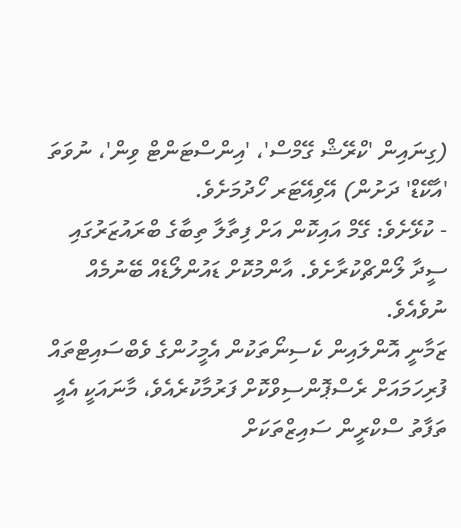(ގިނައިން 'ކްރޭޝް ގޭމްސް'، 'އިންސްޓަންޓް ވިން'، ނުވަތަ 'އާކޭޑް' ދަށުން) އޭވިއޭޓަރ ހޯދުމަށެވެ.
- ކުޅޭށެވެ: ގޭމް އައިކޮން އަށް ފިތާލާ ތިބާގެ ބްރައުޒަރުގައި ސީދާ ލޯންޗްކުރާށެވެ. އާންމުކޮށް ޑައުންލޯޑެއް ބޭނުމެއް ނުވެއެވެ.
ޒަމާނީ އޮންލައިން ކެސިނޯތަކުން އެމީހުންގެ ވެބްސައިޓްތައް ފުރިހަމައަށް ރެސްޕޮންސިވްކޮށް ފަރުމާކުރެއެވެ، މާނައަކީ އެއީ ތަފާތު ސްކްރީން ސައިޒްތަކަށް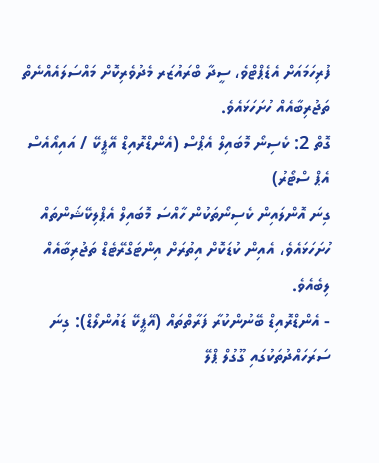ފުރިހަމައަށް އެޑެޕްޓްވެ، ސީދާ ބްރައުޒަރ މެދުވެރިކޮށް މައްސަލައެއްނެތް ތަޖުރިބާއެއް ހުށަހަޅައެވެ.
ގޮތް 2: ކެސިނޯ މޮބައިލް އެޕްސް (އެންޑްރޮއިޑް އޭޕީކޭ / އައިއޯއެސް އެޕް ސްޓޯރު)
ގިނަ އޮންލައިން ކެސިނޯތަކުން ހާއްސަ މޮބައިލް އެޕްލިކޭޝަންތައް ހުށަހަޅައެވެ، އެއިން ކުޑަކޮށް އިތުރަށް އިންޓަގްރޭޓެޑް ތަޖުރިބާއެއް ލިބެއެވެ.
- އެންޑްރޮއިޑް ބޭނުންކުރާ ފަރާތްތައް (އޭޕީކޭ ޑައުންލޯޑް): ގިނަ ސަރަހައްދުތަކުގައި ގޫގުލް ޕްލޭ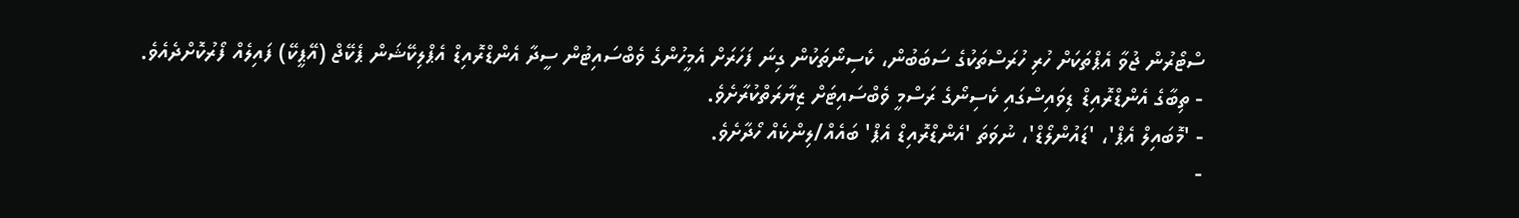ސްޓޯރުން ޖުވާ އެޕްތަކަށް ހުރި ހުރަސްތަކުގެ ސަބަބުން، ކެސިނޯތަކުން ގިނަ ފަހަރަށް އެމީހުންގެ ވެބްސައިޓުން ސީދާ އެންޑްރޮއިޑް އެޕްލިކޭޝަން ޕެކޭޖް (އޭޕީކޭ) ފައިލެއް ފޯރުކޮށްދެއެވެ.
- ތިބާގެ އެންޑްރޮއިޑް ޑިވައިސްގައި ކެސިނޯގެ ރަސްމީ ވެބްސައިޓަށް ޒިޔާރަތްކުރާށެވެ.
- 'މޮބައިލް އެޕް'، 'ޑައުންލޯޑް'، ނުވަތަ 'އެންޑްރޮއިޑް އެޕް' ބައެއް/ލިންކެއް ހޯދާށެވެ.
-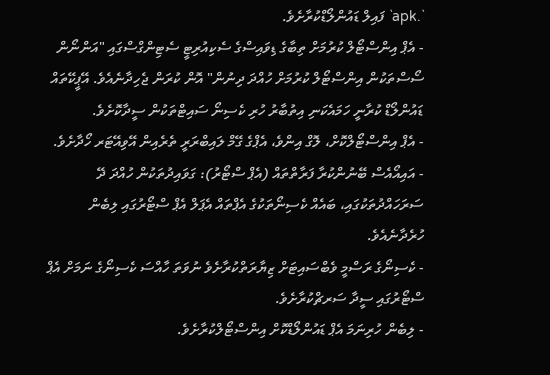`.apk` ފައިލް ޑައުންލޯޑްކުރާށެވެ.
- އެޕް އިންސްޓޯލް ކުރުމަށް ތިބާގެ ޑިވައިސްގެ ސެކިއުރިޓީ ސެޓިންގްސްގައި "އަންނޯން ސޯސްތަކުން އިންސްޓޯލް ކުރުމަށް ހުއްދަ ދިނުން" އޮން ކުރަން ޖެހިދާނެއެވެ. އޭޕީކޭތައް ޑައުންލޯޑް ކުރާނީ ހަމައެކަނި އިތުބާރު ހުރި ކެސިނޯ ސައިޓްތަކުން ސީދާކޮށެވެ.
- އެޕް އިންސްޓޯލްކޮށް، ލޮގް އިންވެ، އެޕްގެ ގޭމް ލައިބްރަރީ ތެރެއިން އޭވިއޭޓަރ ހޯދާށެވެ.
- އައިއޯއެސް ބޭނުންކުރާ ފަރާތްތައް (އެޕް ސްޓޯރު): ގަވައިދުތަކުން ހުއްދަ ދޭ ސަރަހައްދުތަކުގައި، ބައެއް ކެސިނޯތަކުގެ އެޕްތައް އެޕަލް އެޕް ސްޓޯރުގައި ލިބެން ހުރެދާނެއެވެ.
- ކެސިނޯގެ ރަސްމީ ވެބްސައިޓަށް ޒިޔާރަތްކުރާށެވެ ނުވަތަ ހާއްސަ ކެސިނޯގެ ނަމަށް އެޕް ސްޓޯރުގައި ސީދާ ސަރޗްކުރާށެވެ.
- ލިބެން ހުރިނަމަ އެޕް ޑައުންލޯޑްކޮށް އިންސްޓޯލްކުރާށެވެ.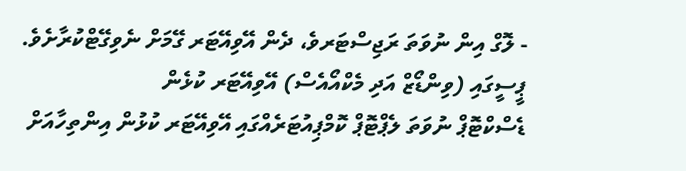- ލޮގް އިން ނުވަތަ ރަޖިސްޓަރވެ، ދެން އޭވިއޭޓަރ ގޭމަށް ނެވިގޭޓްކުރާށެވެ.
ޕީސީގައި (ވިންޑޯޒް އަދި މެކްއޯއެސް) އޭވިއޭޓަރ ކުޅެން
ޑެސްކްޓޮޕް ނުވަތަ ލެޕްޓޮޕް ކޮމްޕިއުޓަރެއްގައި އޭވިއޭޓަރ ކުޅުން އިންތިހާއަށް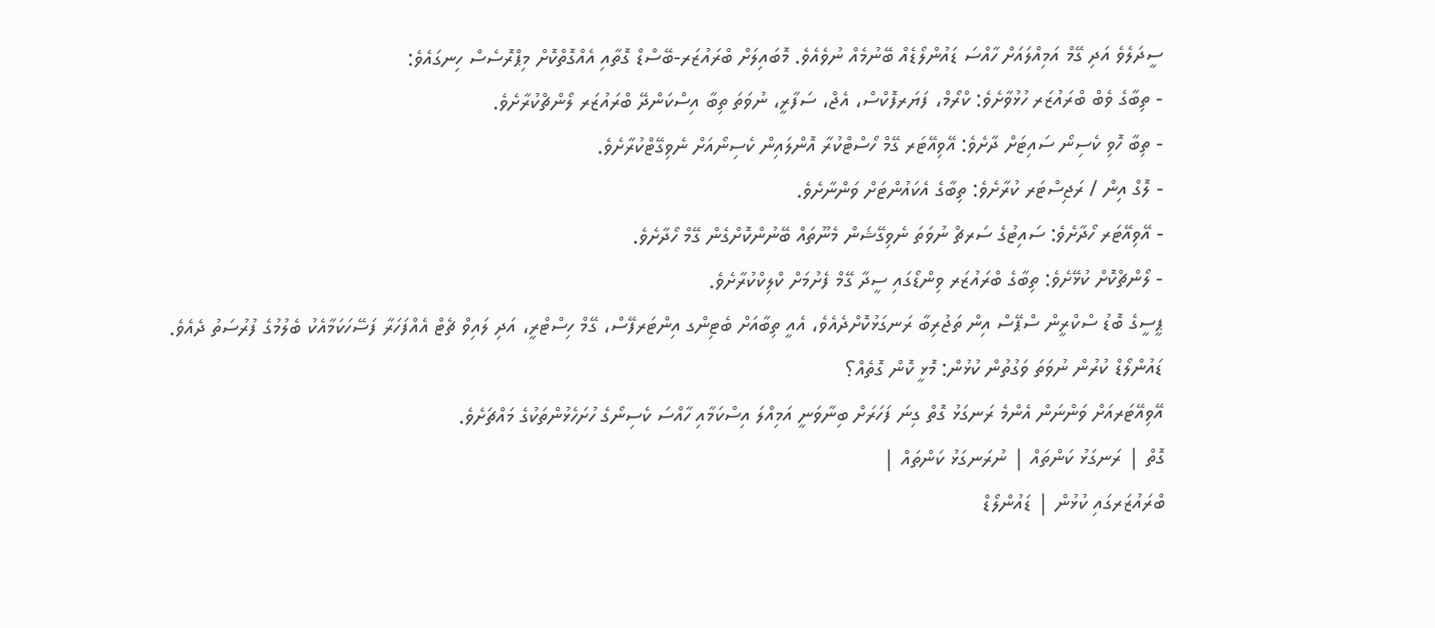ސީދަލެވެ އަދި ގޭމް އަމިއްލައަށް ހާއްސަ ޑައުންލޯޑެއް ބޭނުމެއް ނުވެއެވެ. މޮބައިލަށް ބްރައުޒަރ-ބޭސްޑް ގޮތާއި އެއްގޮތްކޮށް މިޕްރޮސެސް ހިނގައެވެ:
- ތިބާގެ ވެބް ބްރައުޒަރ ހުޅުވާށެވެ: ކްރޯމް، ފަޔަރފޮކްސް، އެޖް، ސަފާރީ، ނުވަތަ ތިބާ އިސްކަންދޭ ބްރައުޒަރ ލޯންޗްކުރާށެވެ.
- ތިބާ ހޮވި ކެސިނޯ ސައިޓަށް ދާށެވެ: އޭވިއޭޓަރ ގޭމް ހޯސްޓްކުރާ އޮންލައިން ކެސިނޯއަށް ނެވިގޭޓްކުރާށެވެ.
- ލޮގް އިން / ރަޖިސްޓަރ ކުރާށެވެ: ތިބާގެ އެކައުންޓަށް ވަންނާށެވެ.
- އޭވިއޭޓަރ ހޯދާށެވެ: ސައިޓުގެ ސަރޗް ނުވަތަ ނެވިގޭޝަން މެނޫތައް ބޭނުންކޮށްގެން ގޭމް ހޯދާށެވެ.
- ލޯންޗްކޮށް ކުޅޭށެވެ: ތިބާގެ ބްރައުޒަރ ވިންޑޯގައި ސީދާ ގޭމް ފެށުމަށް ކްލިކްކުރާށެވެ.
ޕީސީގެ ބޮޑު ސްކްރީން ސްޕޭސް އިން ތަޖުރިބާ ރަނގަޅުކޮށްދެއެވެ، އެއީ ތިބާއަށް ބެޓިންގ އިންޓަރފޭސް، ގޭމް ހިސްޓްރީ، އަދި ލައިވް ޗެޓް އެއްފަހަރާ ފަސޭހަކަމާއެކު ބެލުމުގެ ފުރުސަތު ދެއެވެ.
ޑައުންލޯޑް ކުރުން ނުވަތަ ވަގުތުން ކުޅުން: މޮޅީ ކޮން ގޮތެއް؟
އޭވިއޭޓަރއަށް ވަންނަން އެންމެ ރަނގަޅު ގޮތް ގިނަ ފަހަރަށް ބިނާވަނީ އަމިއްލަ އިސްކަމާއި ހާއްސަ ކެސިނޯގެ ހުށަހެޅުންތަކުގެ މައްޗަށެވެ.
ގޮތް | ރަނގަޅު ކަންތައް | ނުރަނގަޅު ކަންތައް |
ބްރައުޒަރގައި ކުޅުން | ޑައުންލޯޑް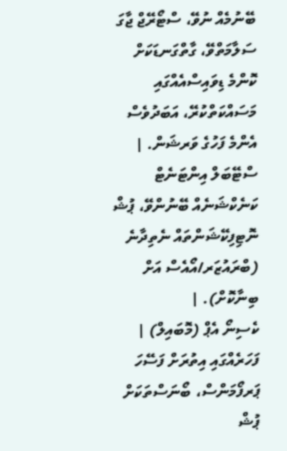ބޭނުމެއް ނުވޭ، ސްޓޯރޭޖް ޖާގަ ސަލާމަތްވޭ، ގާތްގަނޑަކަށް ކޮންމެ ޑިވައިސްއެއްގައި މަސައްކަތްކުރޭ، އަބަދުވެސް އެންމެ ފަހުގެ ވަރޝަން. | ސްޓޭބަލް އިންޓަނެޓް ކަނެކްޝަނެއް ބޭނުންވޭ، ޕުޝް ނޮޓިފިކޭޝަންތައް ނެތިދާނެ (ބްރައުޒަރ/އޯއެސް އަށް ބިނާކޮށް). |
ކެސިނޯ އެޕް (މޮބައިލް) | ފަހަރެއްގައި އިތުރަށް ފަސޭހަ ޕަރފޯމަންސް، ބޯނަސްތަކަށް ޕުޝް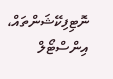ނޮޓިފިކޭޝަންތައް، އިންސްޓޯލް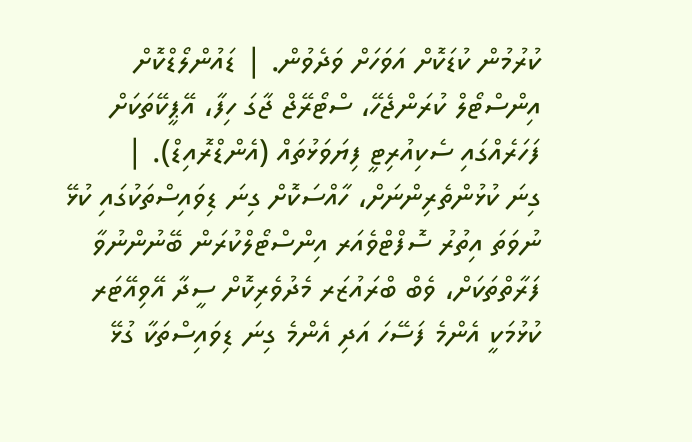ކުރުމުން ކުޑަކޮށް އަވަހަށް ވަދެވުން. | ޑައުންލޯޑްކޮށް އިންސްޓޯލް ކުރަންޖެހޭ، ސްޓޯރޭޖް ޖާގަ ހިފާ، އޭޕީކޭތަކަށް ފަހަރެއްގައި ސެކިއުރިޓީ ފިޔަވަޅުތައް (އެންޑްރޮއިޑް). |
ގިނަ ކުޅުންތެރިންނަށް، ހާއްސަކޮށް ގިނަ ޑިވައިސްތަކުގައި ކުޅޭ ނުވަތަ އިތުރު ސޮފްޓްވެއަރ އިންސްޓޯލްކުރަން ބޭނުންނުވާ ފަރާތްތަކަށް، ވެބް ބްރައުޒަރ މެދުވެރިކޮށް ސީދާ އޭވިއޭޓަރ ކުޅުމަކީ އެންމެ ފަސޭހަ އަދި އެންމެ ގިނަ ޑިވައިސްތަކާ ގުޅޭ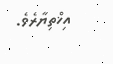އިޚްތިޔާރެވެ.